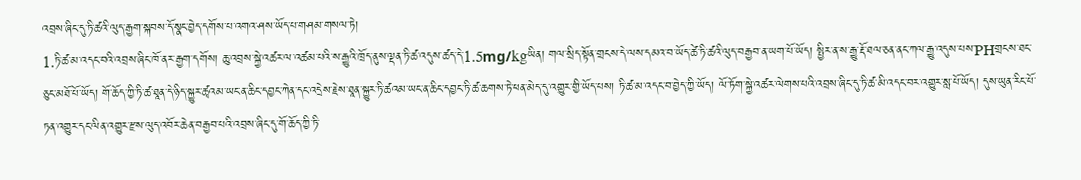འབྲས་ཞིང་དུ་ཏི་ཚའི་ལུད་རྒྱག་སྐབས་དོ་སྣང་བྱེད་དགོས་པ་འགའ་ཤས་ཡོད་པ་གཤམ་གསལ་ཏེ།
1.ཏི་ཚ་མ་འདང་བའི་འབྲས་ཞིང་ཁོ་ནར་རྒྱག་དགོས། ཆུ་འབྲས་སྐྱེ་འཚར་ལ་འཚམ་པའི་ས་རྒྱུའི་ཁྲོད་ནུས་ལྡན་ཏི་ཚ་འདུས་ཚད་དེ་1.5mg/kgཡིན། གལ་སྲིད་སྟོན་གྲངས་དེ་ལས་དམའ་བ་ཡོད་ཚེ་ཏི་ཚའི་ལུད་བརྒྱབ་ན་ཡག་པོ་ཡོད། སྤྱིར་ན་ས་རྒྱུ་རྡོ་ཐལ་ཅན་ནང་ཀལ་རྒྱུ་འདུས་པས་PHགྲངས་ཐང་ཅུང་མཐོ་པོ་ཡོད། གོ་ཆོད་ཀྱི་ཏི་ཚ་ཐཱན་དེ་ཉིད་སྐྱུར་ཚྭའམ་ཡང་ན་ཆིང་དབྱང་ཀེན་དང་འདྲེས་རྗེས་ཐཱན་སྐྱུར་ཏི་ཚའམ་ཡང་ན་ཆིང་དབྱང་ཏི་ཚ་ཆགས་ཏེ་ཕན་མེད་དུ་འགྱུར་གྱི་ཡོད་པས། ཏི་ཚ་མ་འདང་བ་བྱེད་ཀྱི་ཡོད། ལོ་ཏོག་སྐྱེ་འཚར་ལེགས་པའི་འབྲས་ཞིང་དུ་ཏི་ཚ་མི་འདང་བར་འགྱུར་སླ་པོ་ཡོད། དུས་ཡུན་རིང་པོ་ཏན་འགྱུར་དང་ལིན་འགྱུར་རྫས་ལུད་འབོར་ཆེན་བརྒྱབ་པའི་འབྲས་ཞིང་དུ་གོ་ཆོད་ཀྱི་ཏི་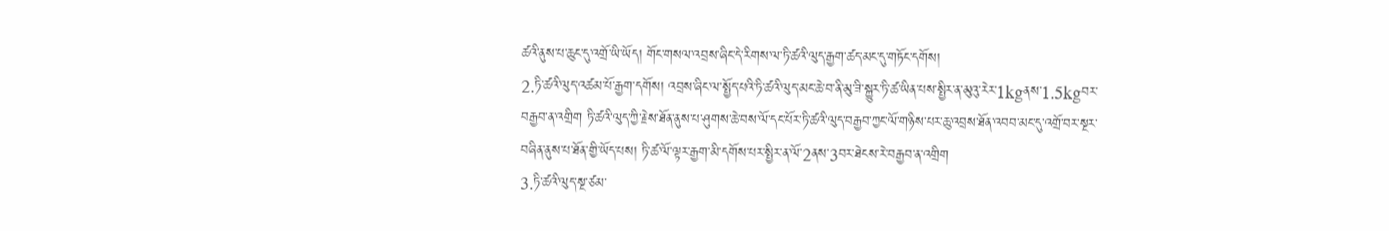ཚའི་ནུས་པ་ཆུང་དུ་འགྲོ་ཡི་ཡོད། གོང་གསལ་འབྲས་ཞིང་དེ་རིགས་ལ་ཏི་ཚའི་ལུད་རྒྱག་ཚད་མང་དུ་གཏོང་དགོས།
2.ཏི་ཚའི་ལུད་འཚམ་པོ་རྒྱག་དགོས། འབྲས་ཞིང་ལ་སྤྱོད་པའི་ཏི་ཚའི་ལུད་མང་ཆེ་བ་ནི་མུ་ཟི་སྐྱུར་ཏི་ཚ་ཡིན་པས་སྤྱིར་ན་མུའུ་རེར་1kgནས་1.5kgབར་བརྒྱབ་ན་འགྲིག ཏི་ཚའི་ལུད་ཀྱི་རྗེས་ཐོན་ནུས་པ་ཤུགས་ཆེ་བས་ལོ་དང་པོར་ཏི་ཚའི་ལུད་བརྒྱབ་ཀྱང་ལོ་གཉིས་པར་ཆུ་འབྲས་ཐོན་འབབ་མང་དུ་འགྲོ་བར་སྔར་བཞིན་ནུས་པ་ཐོན་གྱི་ཡོད་པས། ཏི་ཚ་ལོ་ལྟར་རྒྱག་མི་དགོས་པར་སྤྱིར་ན་ལོ་2ནས་3བར་ཐེངས་རེ་བརྒྱབ་ན་འགྲིག
3.ཏི་ཚའི་ལུད་སྔ་ཙམ་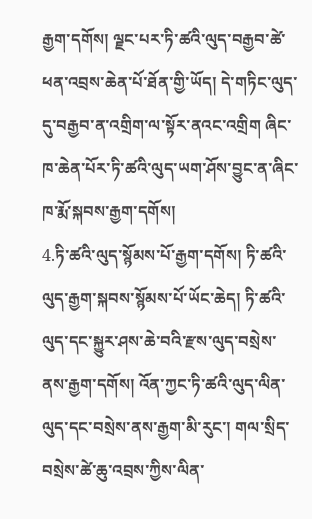རྒྱག་དགོས། ལྗང་པར་ཏི་ཚའི་ལུད་བརྒྱབ་ཚེ་ཕན་འབྲས་ཆེན་པོ་ཐོན་གྱི་ཡོད། དེ་གཏིང་ལུད་དུ་བརྒྱབ་ན་འགྲིག་ལ་སྟོར་ནའང་འགྲིག ཞིང་ཁ་ཆེན་པོར་ཏི་ཚའི་ལུད་ཡག་ཤོས་བྱུང་ན་ཞིང་ཁ་རྨོ་སྐབས་རྒྱག་དགོས།
4.ཏི་ཚའི་ལུད་སྙོམས་པོ་རྒྱག་དགོས། ཏི་ཚའི་ལུད་རྒྱག་སྐབས་སྙོམས་པོ་ཡོང་ཆེད། ཏི་ཚའི་ལུད་དང་སྐྱུར་ཤས་ཆེ་བའི་རྫས་ལུད་བསྲེས་ནས་རྒྱག་དགོས། འོན་ཀྱང་ཏི་ཚའི་ལུད་ལིན་ལུད་དང་བསྲེས་ནས་རྒྱག་མི་རུང་། གལ་སྲིད་བསྲེས་ཚེ་ཆུ་འབྲས་ཀྱིས་ལིན་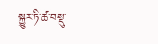སྐྱུར་ཏི་ཚ་བསྡུ་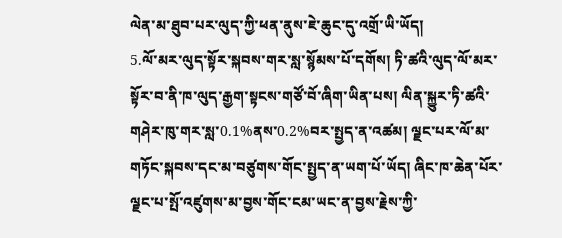ལེན་མ་ཐུབ་པར་ལུད་ཀྱི་ཕན་ནུས་ཇེ་ཆུང་དུ་འགྲོ་ཡི་ཡོད།
5.ལོ་མར་ལུད་སྟོར་སྐབས་གར་སླ་སྙོམས་པོ་དགོས། ཏི་ཚའི་ལུད་ལོ་མར་སྟོར་བ་ནི་ཁ་ལུད་རྒྱག་སྟངས་གཙོ་བོ་ཞིག་ཡིན་པས། ལིན་སྐྱུར་ཏི་ཚའི་གཤེར་ཁུ་གར་སླ་0.1%ནས་0.2%བར་སྤྱད་ན་འཚམ། ལྗང་པར་ལོ་མ་གཏོང་སྐབས་དང་མ་བཙུགས་གོང་སྤྱད་ན་ཡག་པོ་ཡོད། ཞིང་ཁ་ཆེན་པོར་ལྗང་པ་སྤོ་འཛུགས་མ་བྱས་གོང་ངམ་ཡང་ན་བྱས་རྗེས་ཀྱི་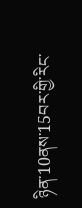ཉིན་10ནས་15བར་གྱི་རིང་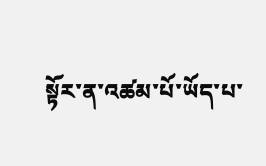སྟོར་ན་འཚམ་པོ་ཡོད་པ་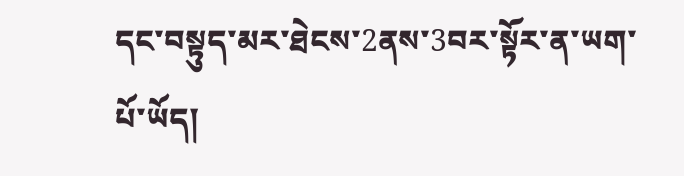དང་བསྟུད་མར་ཐེངས་2ནས་3བར་སྟོར་ན་ཡག་པོ་ཡོད།